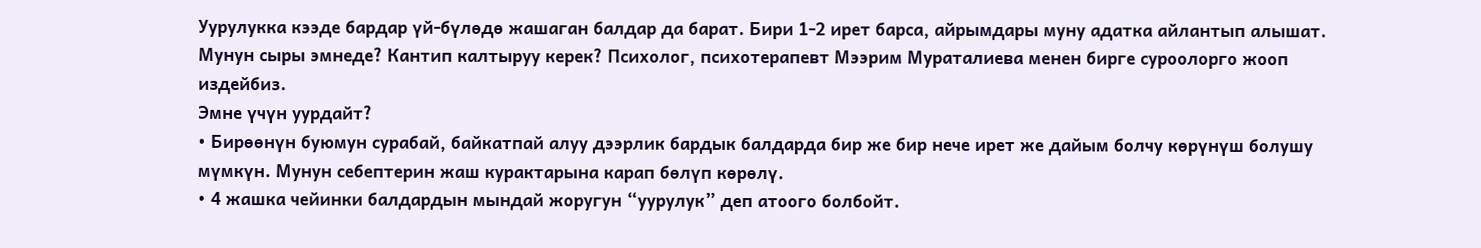Уурулукка кээде бардар үй-бүлөдө жашаган балдар да барат. Бири 1-2 ирет барса, айрымдары муну адатка айлантып алышат. Мунун сыры эмнеде? Кантип калтыруу керек? Психолог, психотерапевт Мээрим Мураталиева менен бирге суроолорго жооп издейбиз.
Эмне үчүн уурдайт?
• Бирөөнүн буюмун сурабай, байкатпай алуу дээрлик бардык балдарда бир же бир нече ирет же дайым болчу көрүнүш болушу мүмкүн. Мунун себептерин жаш курактарына карап бөлүп көрөлү.
• 4 жашка чейинки балдардын мындай жоругун “уурулук” деп атоого болбойт.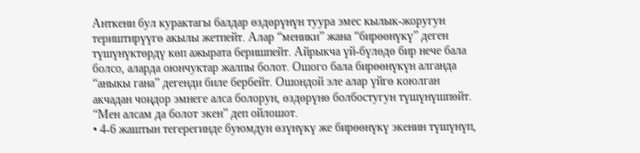Анткени бул курактагы балдар өздөрүнүн туура эмес кылык-жоругун териштирүүгө акылы жетпейт. Алар “меники” жана “бирөөнүкү” деген түшүнүктөрдү көп ажырата беришпейт. Айрыкча үй-бүлөдө бир нече бала болсо, аларда оюнчуктар жалпы болот. Ошого бала бирөөнүкүн алганда “аныкы гана” дегенди биле бербейт. Ошондой эле алар үйгө коюлган акчадан чоңдор эмнеге алса болорун, өздөрүнө болбостугун түшүнүшпөйт. “Мен алсам да болот экен” деп ойлошот.
• 4-6 жаштын тегерегинде буюмдун өзүнүкү же бирөөнүкү экенин түшүнүп,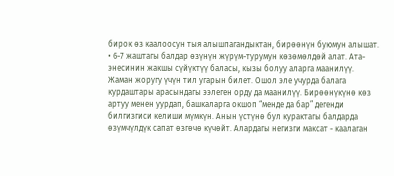бирок өз каалоосун тыя алышпагандыктан, бирөөнүн буюмун алышат.
• 6-7 жаштагы балдар өзүнүн жүрүм-турумун көзөмөлдөй алат. Ата-энесинин жакшы сүйүктүү баласы, кызы болуу аларга маанилүү. Жаман жоругу үчүн тил угарын билет. Ошол эле учурда балага курдаштары арасындагы ээлеген орду да маанилүү. Бирөөнүкүнө көз артуу менен уурдап, башкаларга окшоп “менде да бар” дегенди билгизгиси келиши мүмкүн. Анын үстүнө бул курактагы балдарда өзүмчүлдүк сапат өзгөчө күчөйт. Алардагы негизги максат - каалаган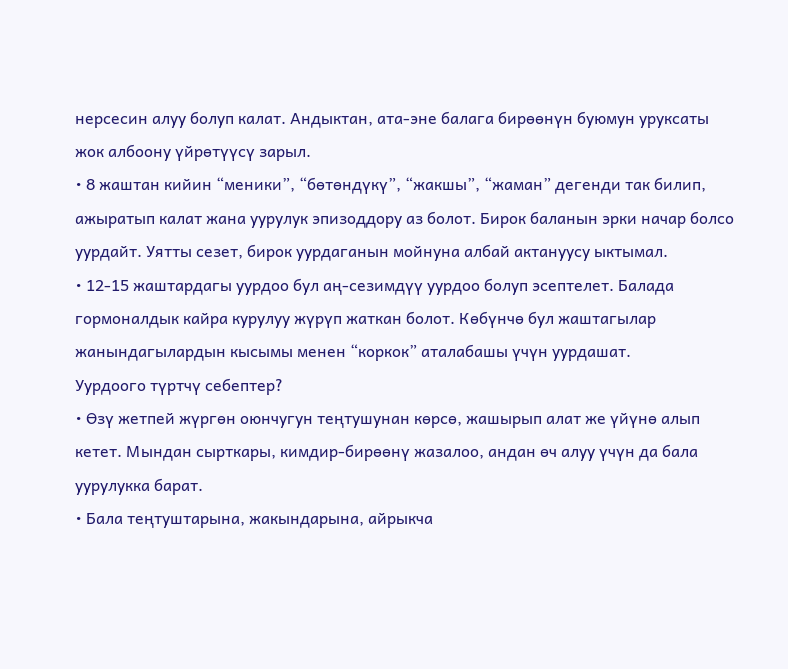нерсесин алуу болуп калат. Андыктан, ата-эне балага бирөөнүн буюмун уруксаты жок албоону үйрөтүүсү зарыл.
• 8 жаштан кийин “меники”, “бөтөндүкү”, “жакшы”, “жаман” дегенди так билип, ажыратып калат жана уурулук эпизоддору аз болот. Бирок баланын эрки начар болсо уурдайт. Уятты сезет, бирок уурдаганын мойнуна албай актануусу ыктымал.
• 12-15 жаштардагы уурдоо бул аң-сезимдүү уурдоо болуп эсептелет. Балада гормоналдык кайра курулуу жүрүп жаткан болот. Көбүнчө бул жаштагылар жанындагылардын кысымы менен “коркок” аталабашы үчүн уурдашат.
Уурдоого түртчү себептер?
• Өзү жетпей жүргөн оюнчугун теңтушунан көрсө, жашырып алат же үйүнө алып кетет. Мындан сырткары, кимдир-бирөөнү жазалоо, андан өч алуу үчүн да бала уурулукка барат.
• Бала теңтуштарына, жакындарына, айрыкча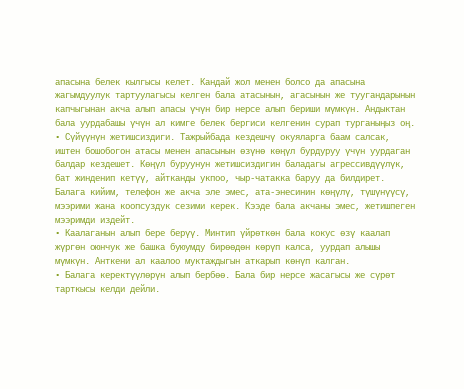апасына белек кылгысы келет. Кандай жол менен болсо да апасына жагымдуулук тартуулагысы келген бала атасынын, агасынын же туугандарынын капчыгынан акча алып апасы үчүн бир нерсе алып бериши мүмкүн. Андыктан бала уурдабашы үчүн ал кимге белек бергиси келгенин сурап турганыңыз оң.
• Сүйүүнүн жетишсиздиги. Тажрыйбада кездешчү окуяларга баам салсак, иштен бошобогон атасы менен апасынын өзүнө көңүл бурдуруу үчүн уурдаган балдар кездешет. Көңүл буруунун жетишсиздигин баладагы агрессивдүүлүк, бат жинденип кетүү, айтканды укпоо, чыр-чатакка баруу да билдирет. Балага кийим, телефон же акча эле эмес, ата-энесинин көңүлү, түшүнүүсү, мээрими жана коопсуздук сезими керек. Кээде бала акчаны эмес, жетишпеген мээримди издейт.
• Каалаганын алып бере берүү. Минтип үйрөткөн бала кокус өзү каалап жүргөн оюнчук же башка буюумду бирөөдөн көрүп калса, уурдап алышы мүмкүн. Анткени ал каалоо муктаждыгын аткарып көнүп калган.
• Балага керектүүлөрүн алып бербөө. Бала бир нерсе жасагысы же сүрөт тарткысы келди дейли.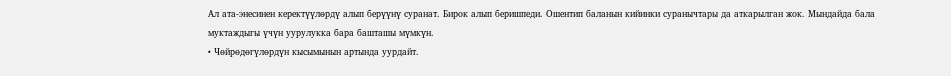Ал ата-энесинен керектүүлөрдү алып берүүнү суранат. Бирок алып беришпеди. Ошентип баланын кийинки суранычтары да аткарылган жок. Мындайда бала муктаждыгы үчүн уурулукка бара башташы мүмкүн.
• Чөйрөдөгүлөрдүн кысымынын артында уурдайт.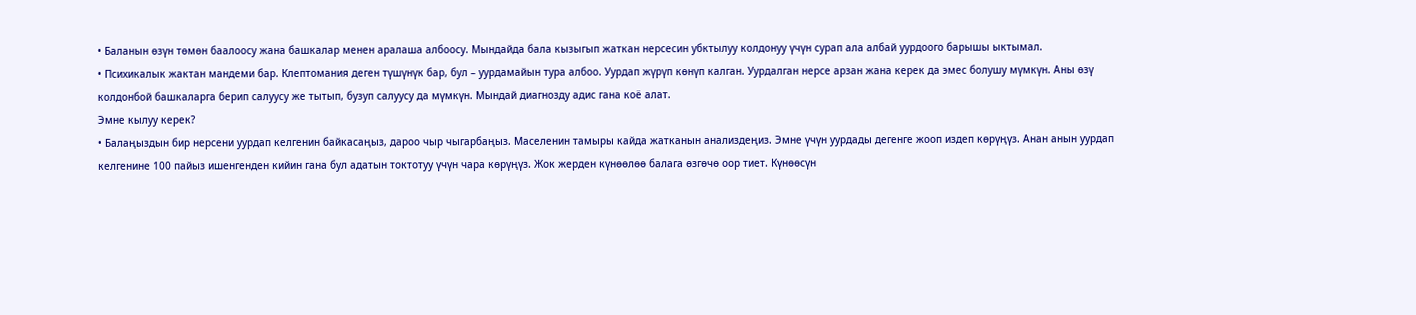• Баланын өзүн төмөн баалоосу жана башкалар менен аралаша албоосу. Мындайда бала кызыгып жаткан нерсесин убктылуу колдонуу үчүн сурап ала албай уурдоого барышы ыктымал.
• Психикалык жактан мандеми бар. Клептомания деген түшүнүк бар, бул – уурдамайын тура албоо. Уурдап жүрүп көнүп калган. Уурдалган нерсе арзан жана керек да эмес болушу мүмкүн. Аны өзү колдонбой башкаларга берип салуусу же тытып, бузуп салуусу да мүмкүн. Мындай диагнозду адис гана коё алат.
Эмне кылуу керек?
• Балаңыздын бир нерсени уурдап келгенин байкасаңыз, дароо чыр чыгарбаңыз. Маселенин тамыры кайда жатканын анализдеңиз. Эмне үчүн уурдады дегенге жооп издеп көрүңүз. Анан анын уурдап келгенине 100 пайыз ишенгенден кийин гана бул адатын токтотуу үчүн чара көрүңүз. Жок жерден күнөөлөө балага өзгөчө оор тиет. Күнөөсүн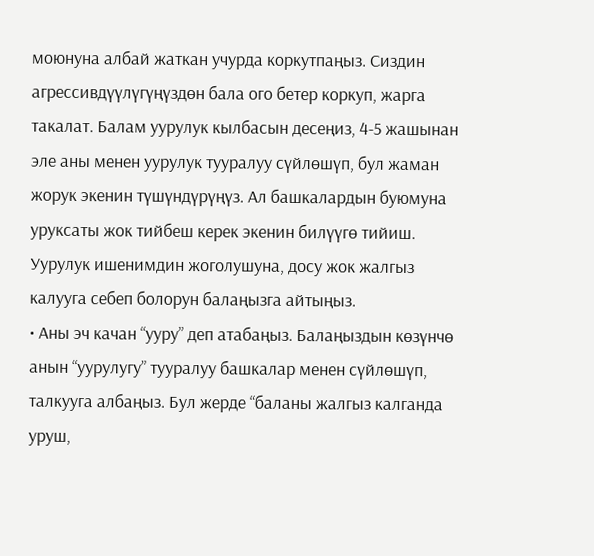моюнуна албай жаткан учурда коркутпаңыз. Сиздин агрессивдүүлүгүңүздөн бала ого бетер коркуп, жарга такалат. Балам уурулук кылбасын десеңиз, 4-5 жашынан эле аны менен уурулук тууралуу сүйлөшүп, бул жаман жорук экенин түшүндүрүңүз. Ал башкалардын буюмуна уруксаты жок тийбеш керек экенин билүүгө тийиш. Уурулук ишенимдин жоголушуна, досу жок жалгыз калууга себеп болорун балаңызга айтыңыз.
• Аны эч качан “ууру” деп атабаңыз. Балаңыздын көзүнчө анын “уурулугу” тууралуу башкалар менен сүйлөшүп, талкууга албаңыз. Бул жерде “баланы жалгыз калганда уруш,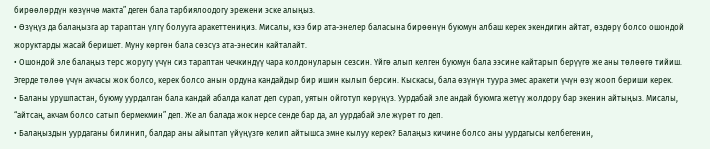бирөөлөрдүн көзүнчө макта” деген бала тарбиялоодогу эрежени эске алыңыз.
• Өзүңүз да балаңызга ар тараптан үлгү болууга аракеттениңиз. Мисалы, кээ бир ата-энелер баласына бирөөнүн буюмун албаш керек экендигин айтат, өздөрү болсо ошондой жоруктарды жасай беришет. Муну көргөн бала сөзсүз ата-энесин кайталайт.
• Ошондой эле балаңыз терс жоругу үчүн сиз тараптан чечкиндүү чара колдонуларын сезсин. Үйгө алып келген буюмун бала ээсине кайтарып берүүгө же аны төлөөгө тийиш. Эгерде төлөө үчүн акчасы жок болсо, керек болсо анын ордуна кандайдыр бир ишин кылып берсин. Кыскасы, бала өзүнүн туура эмес аракети үчүн өзү жооп бериши керек.
• Баланы урушпастан, буюму уурдалган бала кандай абалда калат деп сурап, уятын ойготуп көрүңүз. Уурдабай эле андай буюмга жетүү жолдору бар экенин айтыңыз. Мисалы, “айтсаң, акчам болсо сатып бермекмин” деп. Же ал балада жок нерсе сенде бар да, ал уурдабай эле жүрөт го деп.
• Балаңыздын уурдаганы билинип, балдар аны айыптап үйүңүзгө келип айтышса эмне кылуу керек? Балаңыз кичине болсо аны уурдагысы келбегенин,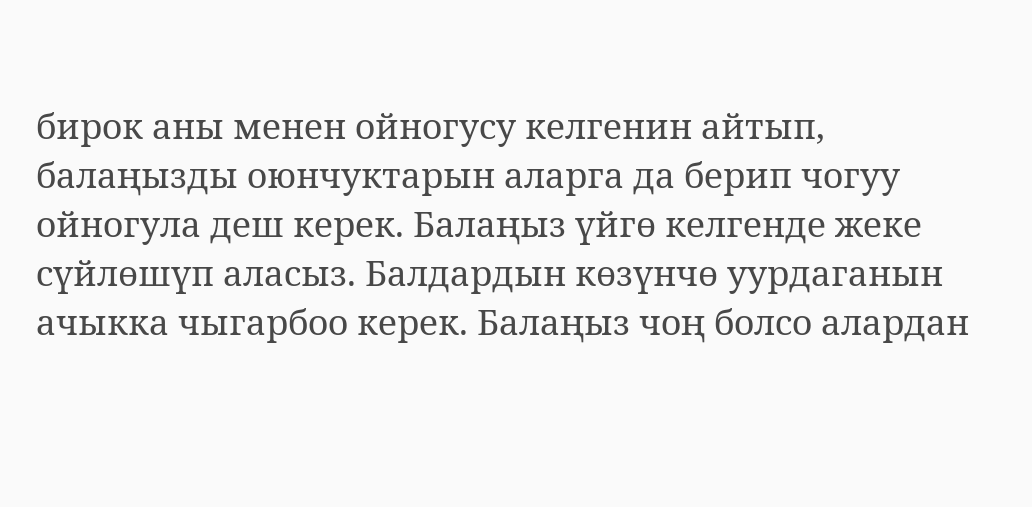бирок аны менен ойногусу келгенин айтып, балаңызды оюнчуктарын аларга да берип чогуу ойногула деш керек. Балаңыз үйгө келгенде жеке сүйлөшүп аласыз. Балдардын көзүнчө уурдаганын ачыкка чыгарбоо керек. Балаңыз чоң болсо алардан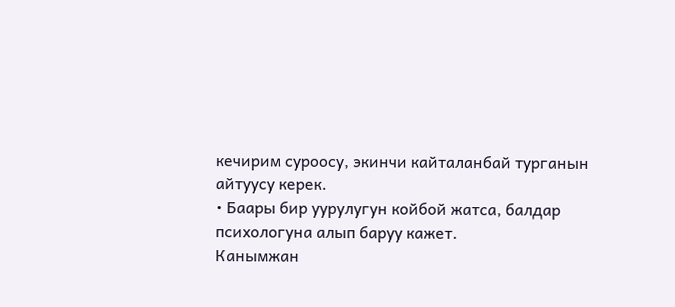кечирим суроосу, экинчи кайталанбай турганын айтуусу керек.
• Баары бир уурулугун койбой жатса, балдар психологуна алып баруу кажет.
Канымжан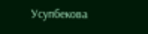Усупбекова